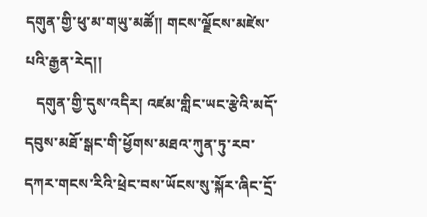དགུན་གྱི་ཕུ་མ་གཡུ་མཚོ།། གངས་ལྗོངས་མཛེས་པའི་རྒྱན་རེད།།
   དགུན་གྱི་དུས་འདིར། འཛམ་གླིང་ཡང་རྩེའི་མདོ་དབུས་མཐོ་སྒང་གི་ཕྱོགས་མཐའ་ཀུན་ཏུ་རབ་དཀར་གངས་རིའི་ཕྲེང་བས་ཡོངས་སུ་སྐོར་ཞིང་དྲོ་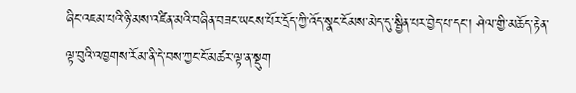ཞིང་འཇམ་པའི་ཉི་མས་འཛིན་མའི་བཞིན་བཟང་ཡངས་པོར་དྲོད་ཀྱི་འོད་སྣང་ངོམས་མེད་དུ་སྦྱིན་པར་བྱེད་པ་དང་། ཤེལ་གྱི་མཆོད་རྟེན་ལྟ་བུའི་འཁྱགས་རོམ་ནི་དེ་བས་ཀྱང་ངོ་མཚར་ལྟ་ན་སྡུག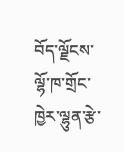བོད་ལྗོངས་ལྷོ་ཁ་གྲོང་ཁྱེར་ལྷུན་རྩེ་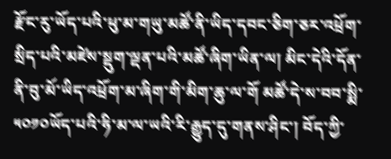རྫོང་རུ་ཡོད་པའི་ཕུ་མ་གཡུ་མཚོ་ནི་ཡིད་དབང་ཅིག་ཅར་འཕྲོག་སྲིད་པའི་མཛེས་སྡུག་ལྡན་པའི་མཚོ་ཞིག་ཡིན་ལ། མིང་དེའི་དོན་ནི་བུ་མོ་ཡིད་འཕྲོག་མ་ཞིག་གི་མིག་ཆུ་ལ་གོ མཚོ་དེ་ས་བབ་སྨི་༥༠༡༠ཡོད་པའི་ཧི་མ་ལ་ཡའི་རི་རྒྱུད་དུ་གནས་ཤིང་། བོད་ཀྱི་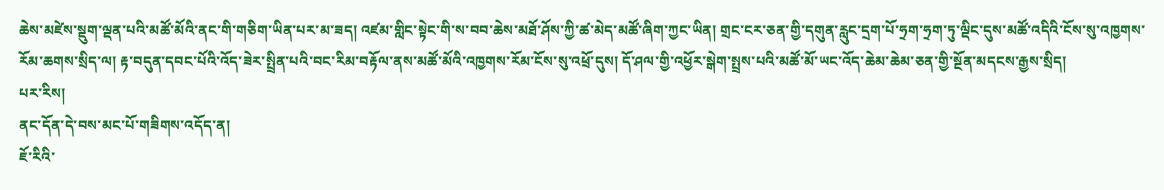ཆེས་མཛེས་སྡུག་ལྡན་པའི་མཚོ་མོའི་ནང་གི་གཅིག་ཡིན་པར་མ་ཟད། འཛམ་གླིང་སྟེང་གི་ས་བབ་ཆེས་མཐོ་ཤོས་ཀྱི་ཚ་མེད་མཚོ་ཞིག་ཀྱང་ཡིན། གྲང་ངར་ཅན་གྱི་དགུན་རླུང་དྲག་པོ་ཧྲག་ཧྲག་ཏུ་ལྡིང་དུས་མཚོ་འདིའི་ངོས་སུ་འཁྱགས་རོམ་ཆགས་སྲིད་ལ། རྟ་བདུན་དབང་པོའི་འོད་ཟེར་སྤྲིན་པའི་བང་རིམ་བརྟོལ་ནས་མཚོ་མོའི་འཁྱགས་རོམ་ངོས་སུ་འཕྲོ་དུས། དོ་ཤལ་གྱི་འཕྱོར་སྒེག་སྤྲས་པའི་མཚོ་མོ་ཡང་འོད་ཆེམ་ཆེམ་ཅན་གྱི་སྔོན་མདངས་རྒྱས་སྲིད།
པར་རིས།
ནང་དོན་དེ་བས་མང་པོ་གཟིགས་འདོད་ན།
ཇོ་རིའི་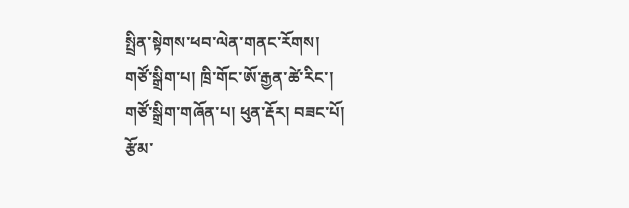སྤྲིན་སྟེགས་ཕབ་ལེན་གནང་རོགས།
གཙོ་སྒྲིག་པ། ཁྲི་གོང་ཨོ་རྒྱན་ཚེ་རིང་།
གཙོ་སྒྲིག་གཞོན་པ། ཕུན་རྡོར། བཟང་པོ།
རྩོམ་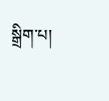སྒྲིག་པ།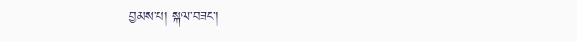བྱམས་པ། སྐལ་བཟང་།